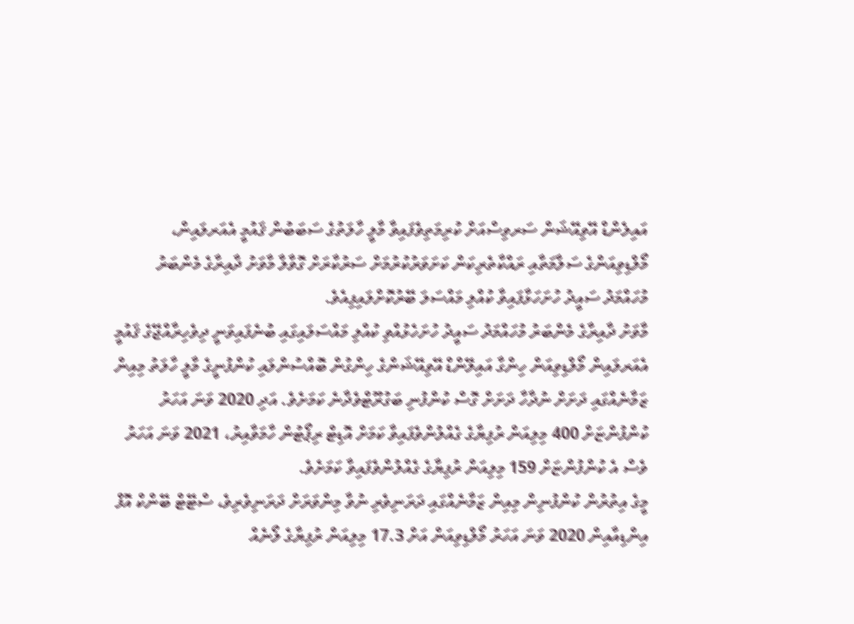އައިލެންޑް އޭވިއޭޝަން ސަރވިސްއަށް ކުރިމަތިވެފައިވާ މާލީ ހާލަތުގެ ސަބަބުން ޤައުމީ އެއަރލައިން، މޯލްޑިވިއަންގެ ސަލާމަތާއި ރައްކާތެރިކަން ކަށަވަރުކުރުމަށް ސަރުކާރަށް ގޮވާލާ މާވަށު ދާއިރާގެ މެންބަރު މުހައްމަދު ސައީދު ހުށަހަޅާފައިވާ ކުއްލި މައްސަލަ ބޭރުކޮށްލައިފިއެވެ.
މާވަށު ދާއިރާގެ މެންބަރު މުހައްމަދު ސައީދު ހުށަހެޅުއްވި ކުއްލި މައްސަލައިގައި ބުނެފައިވަނީ ދިވެހިރާއްޖޭގެ ޤައުމީ އެއަރލައިން މޯލްޑިވިއަން ހިންގާ އައިލޭންޑް އޭވިއޭޝަންގެ ހިންގުން ބޮއްސުންލައި ކުންފުނީގެ މާލީ ހާލަތު މިއިން ޒަމާނެއްގައި ދަށަށް ނުދާހާ ދަށަށް ގޮސް ކުންފުނި ބަގުރޫޓްވެދާނެ ކަމަށެވެ. އަދި 2020 ވަނަ އަހަރު ކުންފުންޏަށް 400 މިލިއަން ރުފިޔާގެ ގެއްލުންވެފައިވާ ކަމަށް އޮޑިޓް ރިޕޯޓުން ހާމަވާއިރު، 2021 ވަނަ އަހަރު ވެސް އެ ކުންފުންޏަށް 159 މިލިއަން ރުފިޔާގެ ގެއްލުންވެފައިވާ ކަމަށެވެ.
މީގެ އިތުރުން ކުންފުނިން މިއިން ޒަމާނެއްގައި ދަރަނިވެރި ނުވާ މިންވަރަށް ދަރަނިވެރިވެ، ސްޓޭޓް ބޭންކް އޮފް އިންޑިއާއިން 2020 ވަނަ އަހަރު މޯލްޑިވިއަން އަށް 17.3 މިލިއަން ރުފިޔާގެ ލޯނެއް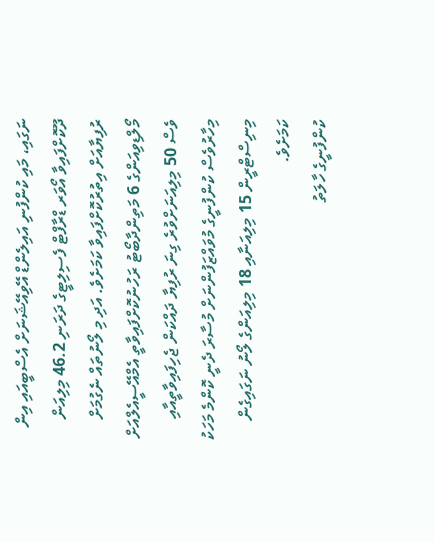ނަގައި، މައި ކުންފުނި އައިލެންޑް އޭވިއޭޝަނަށް އެސްބީއައި އިން ދޫކޮށްފައިވާ އޯވަރ ޑްރާފްޓް ފެސިލިޓީގެ ދަރަނި 46.2 މިލިއަން ރުފިޔާއަށް އިތުރުކޮށްފައިވާ ކަމަށެވެ. އަދި މި ލޯނުތައް ނެގުމަށް މޯލްޑިވިއަންގެ 6 މަތިންދާބޯޓު ރަހުނުކޮށްފައިވާތީ އެމްއޭސީއެލްއަށް ވެސް 50 މިލިއަނަށްވުރެ ގިނަ ރުފިޔާ ދައްކަން ޖެހިފައިވާތީއާއި މިހާރުވެސް ކުންފުނީގެ މުވައްޒަފުންނަށް މުސާރަ ދެނީ ކޮންމެ މަހަކު މިނިސްޓްރީން 15 މިލިއަނާއި 18 މިލިއަންގެ ލޯނު ނަގައިގެން ކަމަށެވެ.
ކުންފުނީގެ ހާލަތު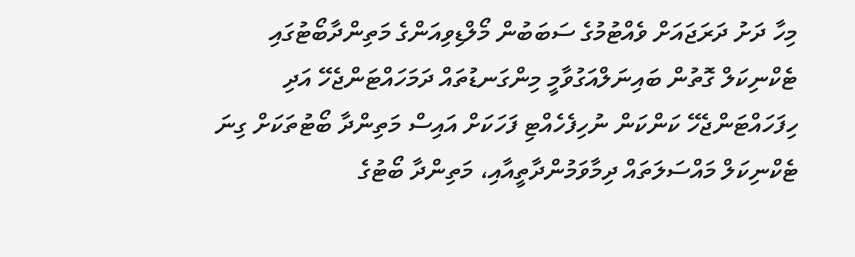މިހާ ދަށު ދަރަޖައަށް ވެއްޓުމުގެ ސަބަބުން މޯލްޑިވިއަންގެ މަތިންދާބޯޓުގައި ޓެކްނިކަލް ގޮތުން ބައިނަލްއަގުވާމީ މިންގަނޑުތައް ދަމަހައްޓަންޖެހޭ އަދި ހިފަހައްޓަންޖެހޭ ކަންކަން ނުހިފެހެއްޓި ފަހަކަށް އައިސް މަތިންދާ ބޯޓުތަކަށް ގިނަ ޓެކްނިކަލް މައްސަލަތައް ދިމާވަމުންދާތީއާއި، މަތިންދާ ބޯޓުގެ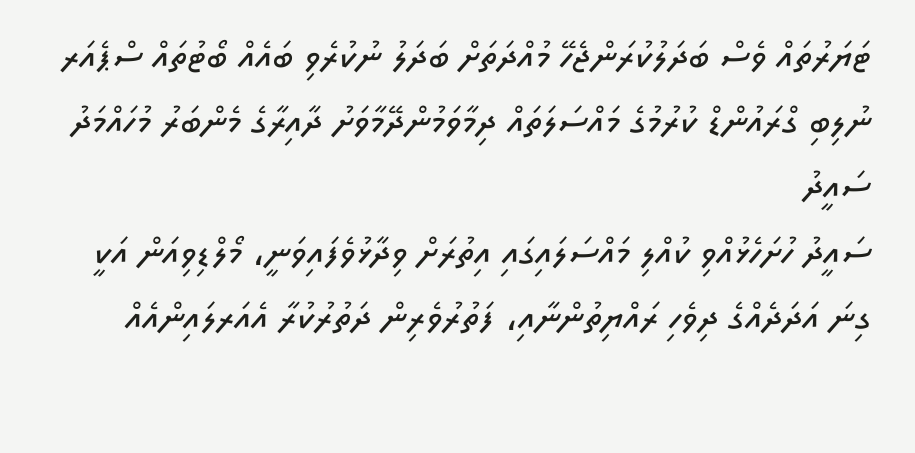ޓަޔަރުތައް ވެސް ބަދަލުކުރަންޖެހޭ މުއްދަތަށް ބަދަލު ނުކުރެވި ބައެއް ބޯޓުތައް ސްޕެއަރ ނުލިބި ގްރައުންޑް ކުރުމުގެ މައްސަލަތައް ދިމާވަމުންދޭމާވަށު ދާއިރާގެ މެންބަރު މުހައްމަދު ސައީދު
ސައީދު ހުށަހެޅުއްވި ކުއްލި މައްސަލައިގައި އިތުރަށް ވިދާޅުވެފައިވަނީ، މޯލްޑިވިއަން އަކީ ގިނަ އަދަދެއްގެ ދިވެހި ރައްޔިތުންނާއި، ފަތުރުވެރިން ދަތުރުކުރާ އެއަރލައިންއެއް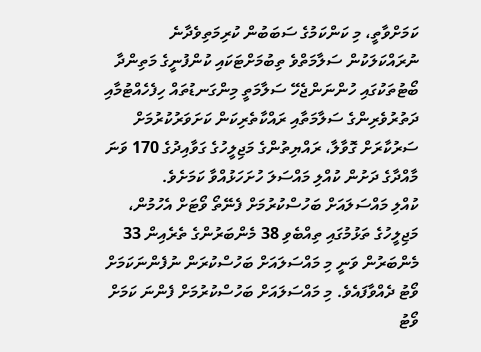ކަމަށްވާތީ، މި ކަންކަމުގެ ސަބަބުން ކުރިމަތިވެދާނެ ނުރައްކަލަކުން ސަލާމަތްވެ ތިބުމަށްޓަކައި ކުންފުނީގެ މަތިންދާ ބޯޓުތަކުގައި ހުންނަންޖެހޭ ސަލާމަތީ މިންގަނޑުތައް ހިފެހެއްޓުމާއި ދަތުރުވެރިންގެ ސަލާމަތާއި ރައްކާތެރިކަން ކަށަވަރުކުރުމަށް ސަރުކާރަށް ގޮވާލާ، ރައްޔިތުންގެ މަޖިލީހުގެ ގަވާއިދުގެ 170 ވަނަ މާއްދާގެ ދަށުން ކުއްލި މައްސަލަ ހުށަހަޅުއްވާ ކަމަށެވެ.
ކުއްލި މައްސަލައަށް ބަހުސްކުރުމަށް ފެނޭތޯ ވޯޓަށް އެހުމުން، މަޖިލީހުގެ ތަޅުމުގައި ތިއްބެވި 38 މެންބަރުންގެ ތެރެއިން 33 މެންބަރުން ވަނީ މި މައްސަލައަށް ބަހުސްކުރަން ނުފެންނަކަމަށް ވޯޓު ދެއްވާފައެވެ. މި މައްސަލައަށް ބަހުސްކުރުމަށް ފެންނަ ކަމަށް ވޯޓު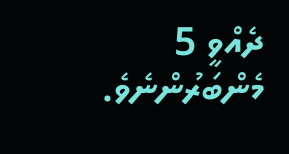ދެއްވީ 5 މެންބަރުންނެވެ.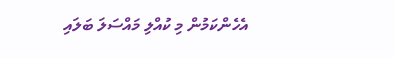އެހެންކަމުން މި ކުއްލި މައްސަލަ ބަލައި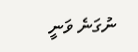ނުގަނެ ވަނީ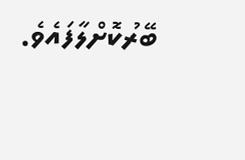ބޭރުކޮށްލާފައެވެ.